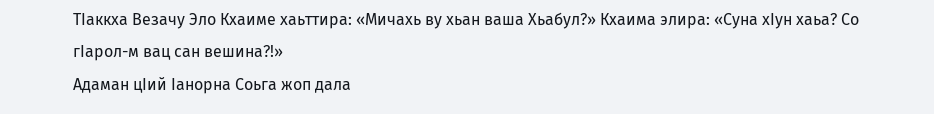ТІаккха Везачу Эло Кхаиме хаьттира: «Мичахь ву хьан ваша Хьабул?» Кхаима элира: «Суна хІун хаьа? Со гІарол-м вац сан вешина?!»
Адаман цІий Іанорна Соьга жоп дала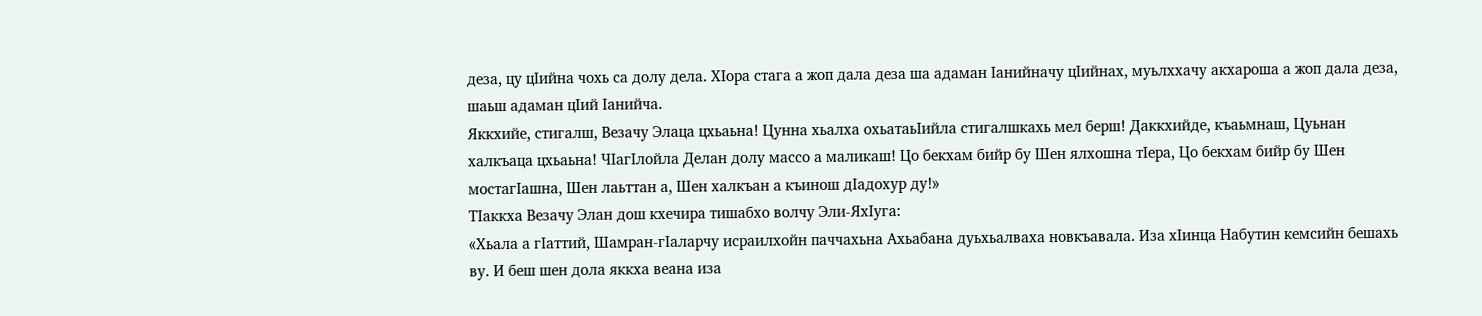деза, цу цІийна чохь са долу дела. ХІора стага а жоп дала деза ша адаман Іанийначу цІийнах, муьлххачу акхароша а жоп дала деза, шаьш адаман цІий Іанийча.
Яккхийе, стигалш, Везачу Элаца цхьаьна! Цунна хьалха охьатаьІийла стигалшкахь мел берш! Даккхийде, къаьмнаш, Цуьнан халкъаца цхьаьна! ЧІагІлойла Делан долу массо а маликаш! Цо бекхам бийр бу Шен ялхошна тІера, Цо бекхам бийр бу Шен мостагІашна, Шен лаьттан а, Шен халкъан а къинош дІадохур ду!»
ТІаккха Везачу Элан дош кхечира тишабхо волчу Эли-ЯхІуга:
«Хьала а гІаттий, Шамран-гІаларчу исраилхойн паччахьна Ахьабана дуьхьалваха новкъавала. Иза хІинца Набутин кемсийн бешахь ву. И беш шен дола яккха веана иза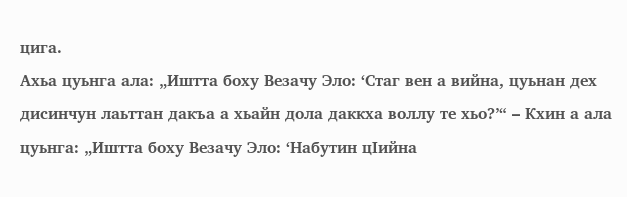цига.
Ахьа цуьнга ала: „Иштта боху Везачу Эло: ‘Стаг вен а вийна, цуьнан дех дисинчун лаьттан дакъа а хьайн дола даккха воллу те хьо?’“ – Кхин а ала цуьнга: „Иштта боху Везачу Эло: ‘Набутин цІийна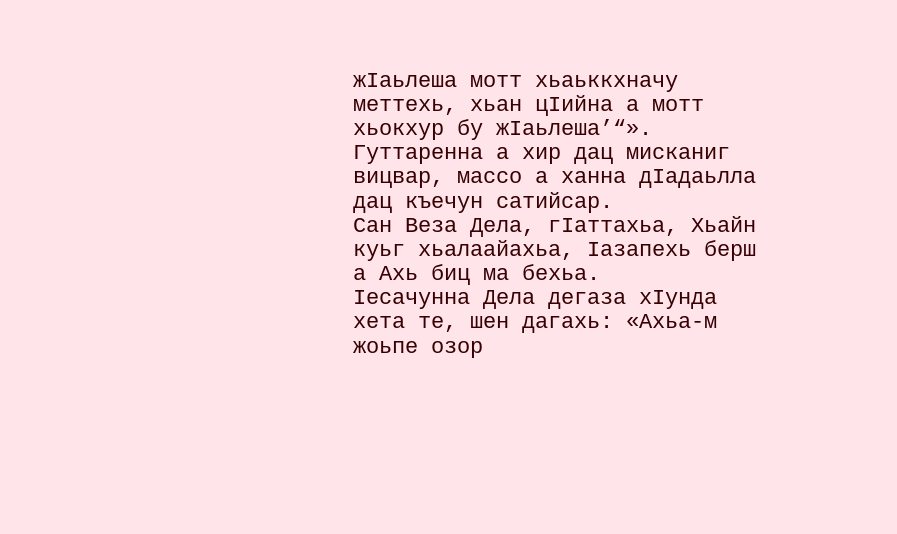жІаьлеша мотт хьаьккхначу меттехь, хьан цІийна а мотт хьокхур бу жІаьлеша’“».
Гуттаренна а хир дац мисканиг вицвар, массо а ханна дІадаьлла дац къечун сатийсар.
Сан Веза Дела, гІаттахьа, Хьайн куьг хьалаайахьа, Іазапехь берш а Ахь биц ма бехьа.
Іесачунна Дела дегаза хІунда хета те, шен дагахь: «Ахьа-м жоьпе озор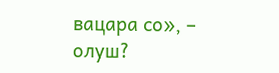вацара со», – олуш?